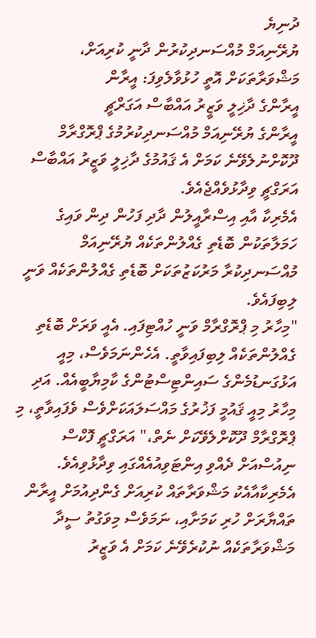ދުނިޔެ
ޔުރޭނިއަމް މުއްސަނދިކުރުން ދާނީ ކުރިއަށް، މަޝްވަރާތަކަށް އޮތީ ހުޅުވާލެވިފަ: އީރާން
އީރާންގެ ދާޚިލީ ވަޒީރު އައްބާސް އަގަރްޗީ
އީރާންގެ ޔުރޭނިއަމް މުއްސަނދިކުރުމުގެ ޕްރޮގްރާމް ދޫކޮށްނުލެވޭނެ ކަމަށް އެ ޤައުމުގެ ދާޚިލީ ވަޒީރު އައްބާސް އަރަގްޗީ ވިދާޅުވެއްޖެއެވެ.
އެމެރިކާ އާއި އިސްރާއީލުން ދާދި ފަހުން ދިން ވައިގެ ހަމަލާތަކުން ބޮޑެތި ގެއްލުންތަކެއް ޔުރޭނިއަމް މުއްސަނދިކުރާ މަރުކަޒުތަކަށް ބޮޑެތި ގެއްލުންތަކެއް ވަނީ ލިބިފައެވެ.
"މިހާރު މި ޕްރޮގްރާމް ވަނީ ހުއްޓިފައި. އެއީ ވަރަށް ބޮޑެތި ގެއްލުންތަކެއް ލިބިފައިވާތީ. އެހެންނަމަވެސް، މިއީ އަޅުގަނޑުމެންގެ ސައިންޓިސްޓުންގެ ކާމިޔާބީއެއް. އަދި މިހާރު މިއީ ޤައުމީ ފަޚުރުގެ މައްސަލައަކަށްވެސް ވެފައިވާތީ، މި ޕްރޮގްރާމް ދޫކޮށްލެވޭކަށް ނެތް،" އަރަގްޗީ ފޮކްސް ނިއުސްއަށް ދެއްވި އިންޓަވިއުއެއްގައި ވިދާޅުވިއެވެ.
އެމެރިކާއާއެކު މަޝްވަރާތައް ކުރިއަށް ގެންދިއުމަށް އީރާން ތައްޔާރަށް ހުރި ކަމަށާއި، ނަމަވެސް މިވަގުތު ސީދާ މަޝްވަރާތަކެއް ނުކުރެވޭނެ ކަމަށް އެ ވަޒީރު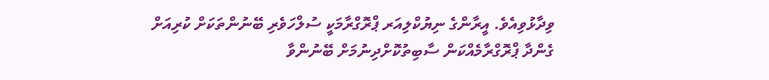ވިދާޅުވިއެވެ. އީރާންގެ ނިޔުކްލިއަރ ޕްރޮގްރާމަކީ ސުލްހަވެރި ބޭނުންތަކަށް ކުރިއަށް ގެންދާ ޕްރޮގްރާމެއްކަން ސާބިތުކޮށްދިނުމަށް ބޭނުންވާ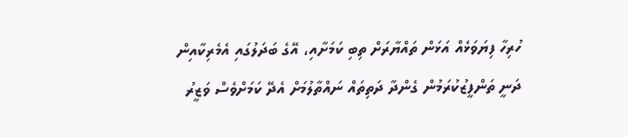ހުރިހާ ފިޔަވަޅެއް އަޅަން ތައްޔާރަށް ތިބި ކަމަށާއި، އޭގެ ބަދަލުގައި އެމެރިކާއިން ދަނީ ތަންފީޒުކުރަމުން ގެންދާ ދަތިތައް ނައްތާލުމަށް އެދޭ ކަމަށްވެސް ވަޒީރު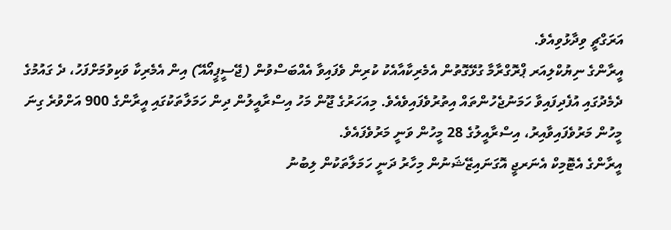އަރަގްޗީ ވިދާޅުވިއެވެ.
އީރާންގެ ނިޔުކްލިއަރ ޕްރޮގްރާމާ ގުޅޭގޮތުން އެމެރިކާއާއެކު ކުރިން ވެފައިވާ އެއްބަސްވުން (ޖޭސީޕީއޯއޭ) އިން އެމެރިކާ ވަކިވުމަށްފަހު، ދެ ގައުމުގެ ދެމެދުގައި އުފެދިފައިވާ ހަމަނުޖެހުންތައް އިތުރުވެފައިވެއެވެ. މިއަހަރުގެ ޖޫން މަހު އިސްރާއީލުން ދިން ހަމަލާތަކުގައި އީރާންގެ 900 އަށްވުރެ ގިނަ މީހުން މަރުވެފައިވާއިރު، އިސްރާއީލުގެ 28 މީހުން ވަނީ މަރުވެފައެވެ.
އީރާންގެ އެޓޮމިކް އެނަރޖީ އޮގަނައިޒޭޝަނުން މިހާރު ދަނީ ހަމަލާތަކުން ލިބުނު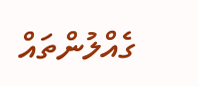ގެއްލުންތައް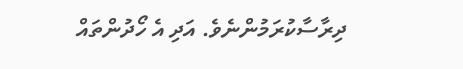ދިރާސާކުރަމުންނެވެ. އަދި އެ ހޯދުންތައް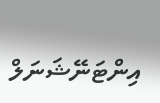އިންޓަނޭޝަނަލް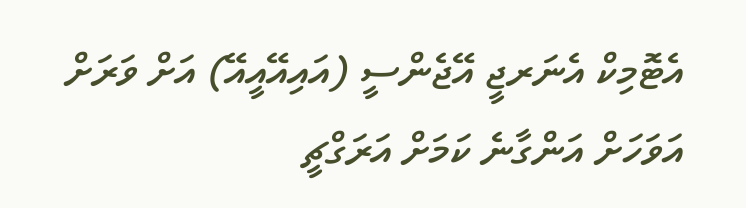އެޓޮމިކް އެނަރޖީ އޭޖެންސީ (އައިއޭއީއޭ) އަށް ވަރަށް އަވަހަށް އަންގާނެ ކަމަށް އަރަގްޗީ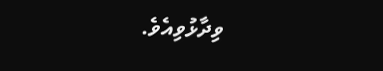ވިދާޅުވިއެވެ.